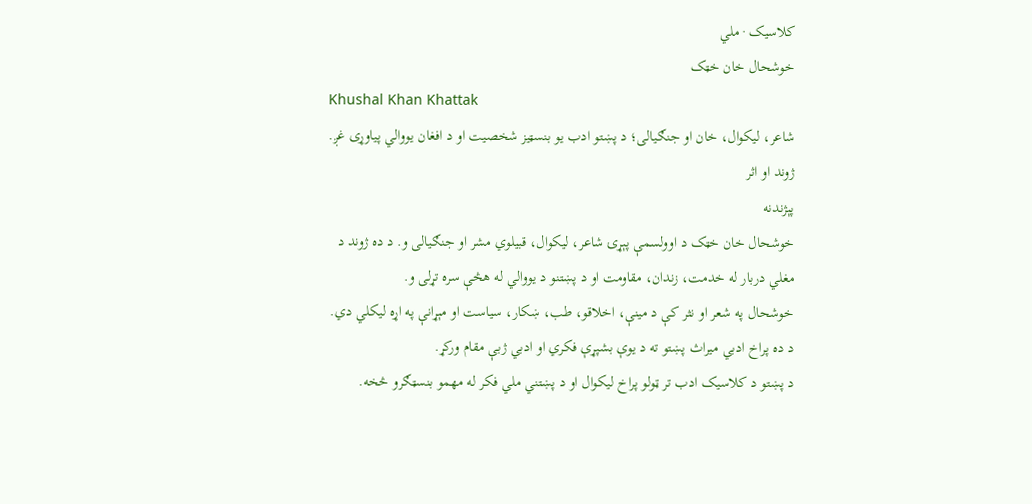کلاسیک · ملي
خوشحال خان خټک
Khushal Khan Khattak
شاعر، لیکوال، خان او جنګیالی؛ د پښتو ادب یو بنسټیز شخصیت او د افغان یووالي پیاوړی غږ.
ژوند او اثر
پېژندنه
خوشحال خان خټک د اوولسمې پېړۍ شاعر، لیکوال، قبیلوي مشر او جنګیالی و. د ده ژوند د مغلي دربار له خدمت، زندان، مقاومت او د پښتنو د یووالي له هڅې سره تړلی و.
خوشحال په شعر او نثر کې د مینې، اخلاقو، طب، ښکار، سیاست او مېړانې په اړه لیکلي دي. د ده پراخ ادبي میراث پښتو ته د یوې بشپړې فکري او ادبي ژبې مقام ورکړ.
د پښتو د کلاسیک ادب تر ټولو پراخ لیکوال او د پښتني ملي فکر له مهمو بنسټګرو څخه.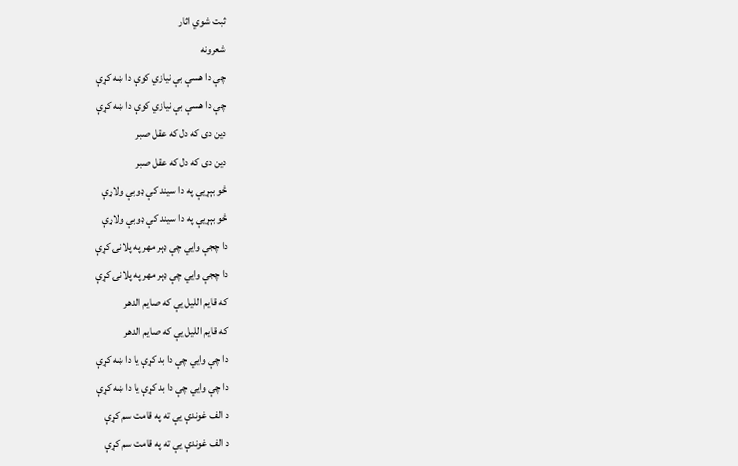ثبت شوي اثار
شعرونه
چې دا هسې بې نيازي کوې دا ښه کړې
چې دا هسې بې نيازي کوې دا ښه کړې
دين دی که دل که عقل صبر
دين دی که دل که عقل صبر
څو بېړيې په دا سيند کې ډوبې ولاړې
څو بېړيې په دا سيند کې ډوبې ولاړې
دا چجې وايي چې ډېر مهر په پلانۍ کړې
دا چجې وايي چې ډېر مهر په پلانۍ کړې
که قايم الليل يې که صايم الدهر
که قايم الليل يې که صايم الدهر
دا چې وايي چې دا بد کړې يا دا ښه کړې
دا چې وايي چې دا بد کړې يا دا ښه کړې
د الف غوندې يې ته په قامت سم کړې
د الف غوندې يې ته په قامت سم کړې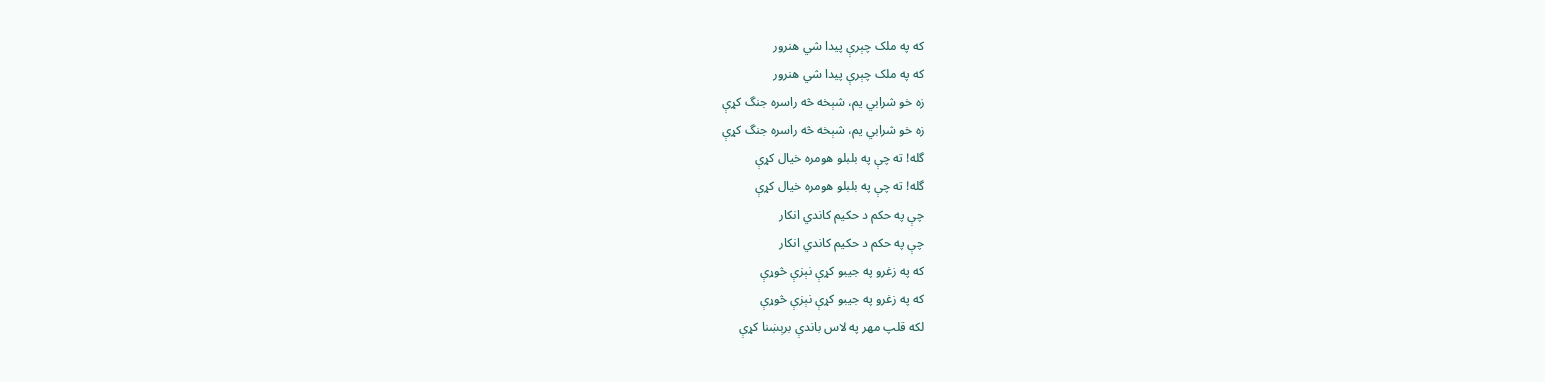که په ملک چېرې پيدا شي هنرور
که په ملک چېرې پيدا شي هنرور
زه خو شرابي يم، شېخه څه راسره جنگ کړې
زه خو شرابي يم، شېخه څه راسره جنگ کړې
گله! ته چې په بلبلو هومره خيال کړې
گله! ته چې په بلبلو هومره خيال کړې
چې په حکم د حکيم کاندي انکار
چې په حکم د حکيم کاندي انکار
که په زغرو په جيبو کړې نېزې څوړې
که په زغرو په جيبو کړې نېزې څوړې
لکه قلپ مهر په لاس باندې برېښنا کړې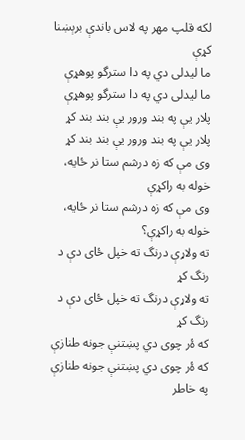لکه قلپ مهر په لاس باندې برېښنا کړې
ما ليدلی دي په دا سترگو پوهړې
ما ليدلی دي په دا سترگو پوهړې
پلار يې په بند ورور يې بند بند کړ
پلار يې په بند ورور يې بند بند کړ
وی مې که زه درشم ستا نر ځايه، خوله به راکړې
وی مې که زه درشم ستا نر ځايه، خوله به راکړې؟
ته ولاړې درنگ ته خپل ځای دې د رنگ کړ
ته ولاړې درنگ ته خپل ځای دې د رنگ کړ
که ۀر چوی دي پښتنې جونه طنازې
که ۀر چوی دي پښتنې جونه طنازې
په خاطر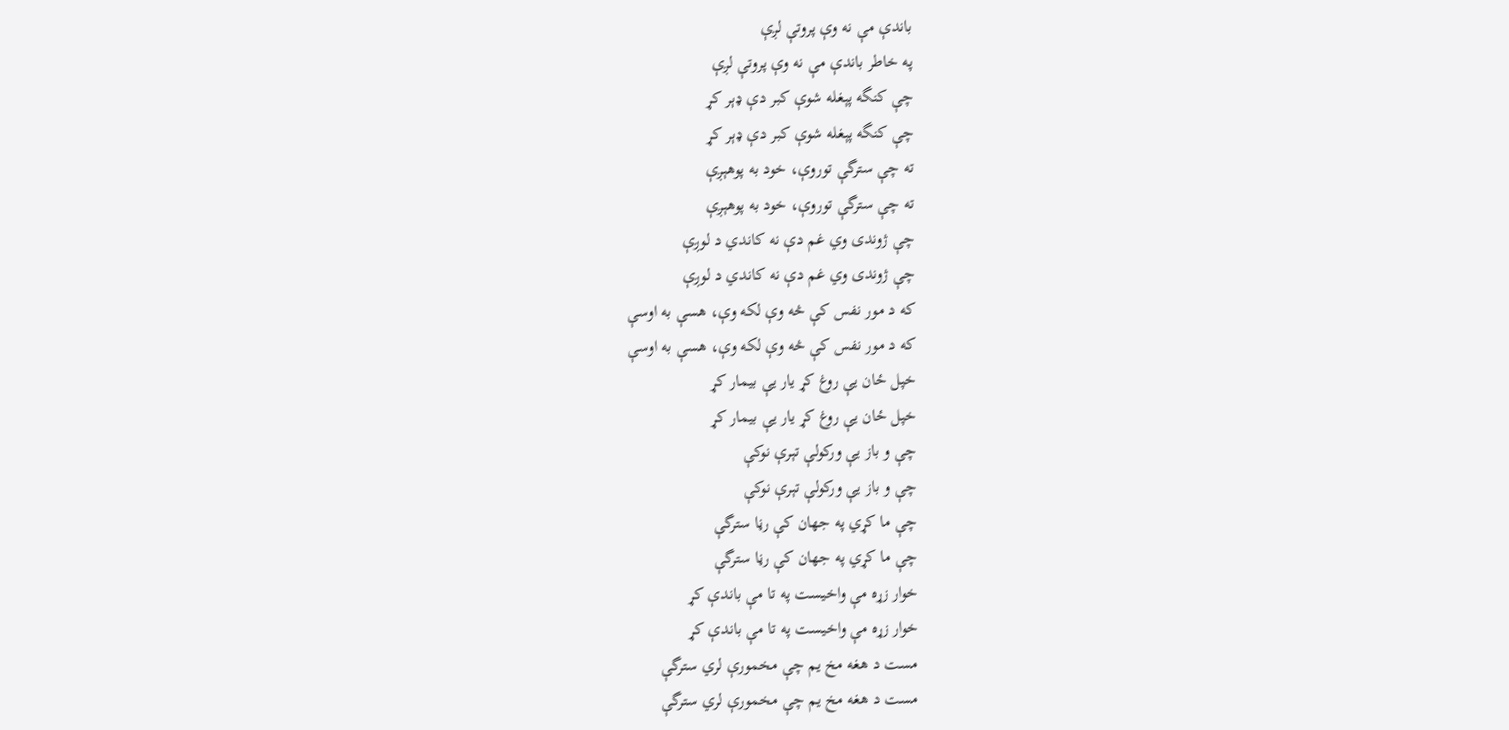باندې مې نه وې پروتې لږې
په خاطر باندې مې نه وې پروتې لږې
چې کنگه پېغله شوې کبر دې ډېر کړ
چې کنگه پېغله شوې کبر دې ډېر کړ
ته چې سترگې توروې، خود به پوهېږې
ته چې سترگې توروې، خود به پوهېږې
چې ژوندی وي غم دې نه کاندي د لوږې
چې ژوندی وي غم دې نه کاندي د لوږې
که د مور نفس کې څه وې لکه وې، هسې به اوسې
که د مور نفس کې څه وې لکه وې، هسې به اوسې
خپل ځان يې روغ کړ يار يې بيمار کړ
خپل ځان يې روغ کړ يار يې بيمار کړ
چې و باز يې ورکولې تېرې نوکې
چې و باز يې ورکولې تېرې نوکې
چې ما کړي په جهان کې رڼا سترگې
چې ما کړي په جهان کې رڼا سترگې
خوار زړه مې واخيست په تا مې باندې کړ
خوار زړه مې واخيست په تا مې باندې کړ
مست د هغه مخ يم چې مخمورې لري سترگې
مست د هغه مخ يم چې مخمورې لري سترگې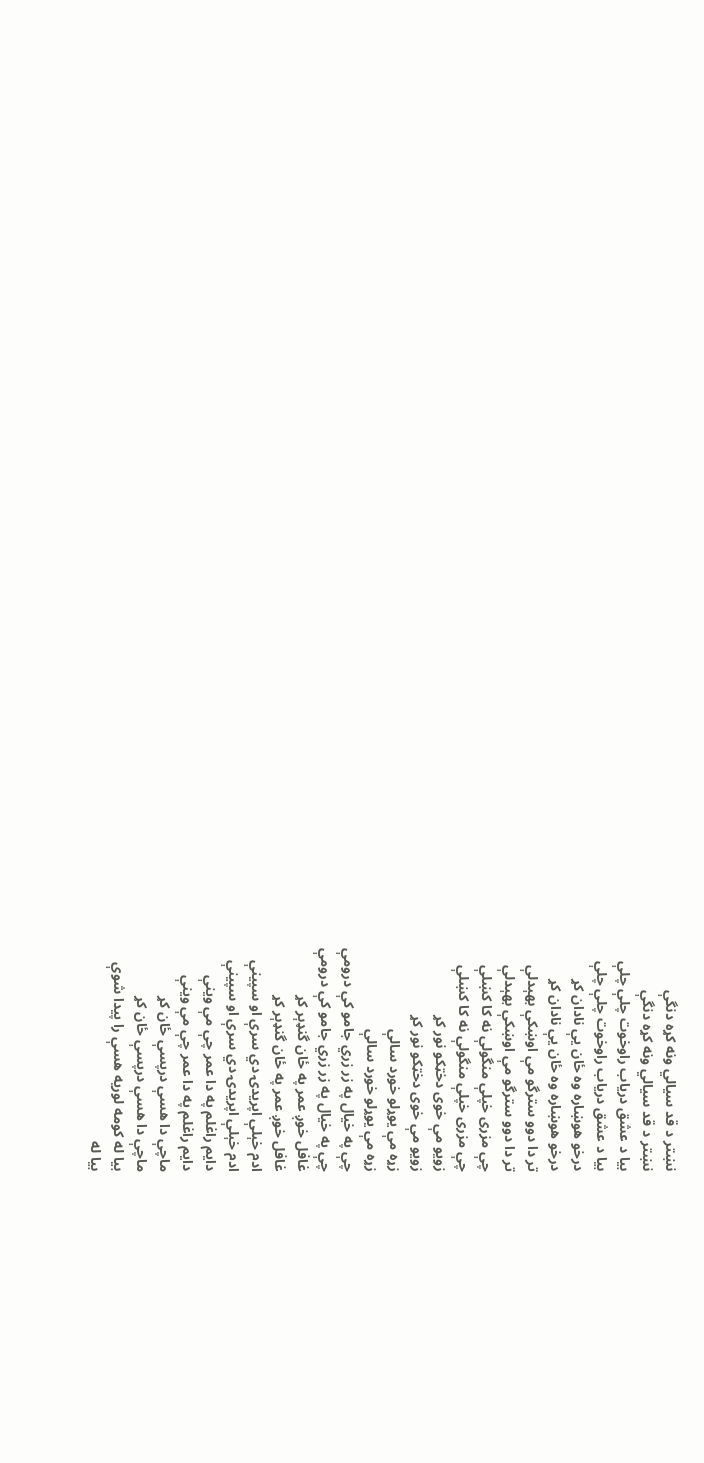نښتر د قد سيالي ونه کړه دنگې
نښتر د قد سيالي ونه کړه دنگې
بيا د عشق درياب راوخوت چلې چلې
بيا د عشق درياب راوخوت چلې چلې
درخو هوښاره وه ځان يې نادان کړ
درخو هوښاره وه ځان يې نادان کړ
تر دا دوو سترگو مې اوښکې بهېدلې
تر دا دوو سترگو مې اوښکې بهېدلې
چې مزری خپلې منگولې نه کا کښلې
چې مزری خپلې منگولې نه کا کښلې
زويو مې خوی دخټکو نور کړ
زويو مې خوی دخټکو نور کړ
زړه مې يوړلو خورد سالې
زړه مې يوړلو خورد سالې
چې په خيال په زر زري جامو کې درومې
چې په خيال په زر زري جامو کې درومې
غافل خوږ عمر په ځان گنډېر کړ
غافل خوږ عمر په ځان گنډېر کړ
ادم خېلې اپريدۍ دي سرې او سپينې
ادم خېلې اپريدۍ دي سرې او سپينې
دايم راغلم په دا عمر چې مې وينې
دايم راغلم په دا عمر چې مې وينې
ماچې دا هسې درپسې ځان کړ
ماچې دا هسې درپسې ځان کړ
بيا له کومه لوريه هسې را پيدا شوې
بيا له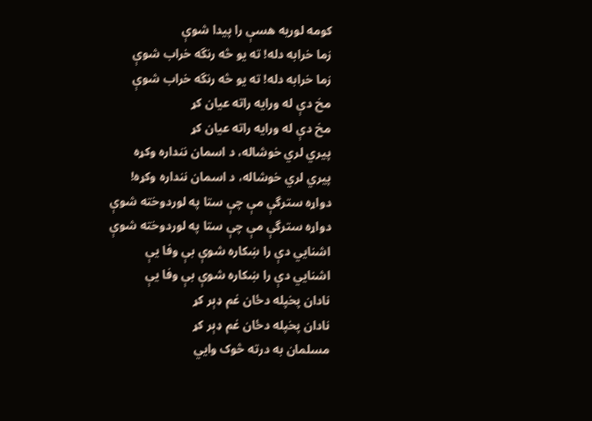کومه لوريه هسې را پيدا شوې
زما خرابه دله! ته يو څه رنگه خراب شوې
زما خرابه دله! ته يو څه رنگه خراب شوې
مخ دې له ورايه راته عيان کړ
مخ دې له ورايه راته عيان کړ
پيري لري خوشاله، د اسمان ننداره وکړه
پيري لري خوشاله، د اسمان ننداره وکړه!
دواړه سترگې مې چې ستا په لوردوخته شوې
دواړه سترگې مې چې ستا په لوردوخته شوې
اشنايي دې را ښکاره شوې بې وفا يې
اشنايي دې را ښکاره شوې بې وفا يې
نادان پخپله دځان غم ډېر کړ
نادان پخپله دځان غم ډېر کړ
مسلمان به درته څوک وايي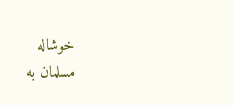خوشاله
مسلمان به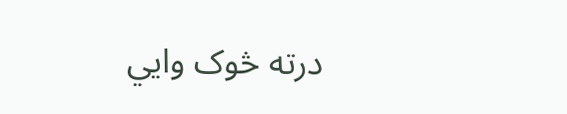درته څوک وايي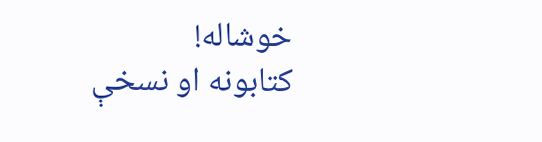خوشاله!
کتابونه او نسخې